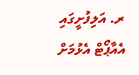ރ. އަލިފުށީގައި އެއާޕޯޓް އެޅުމަށް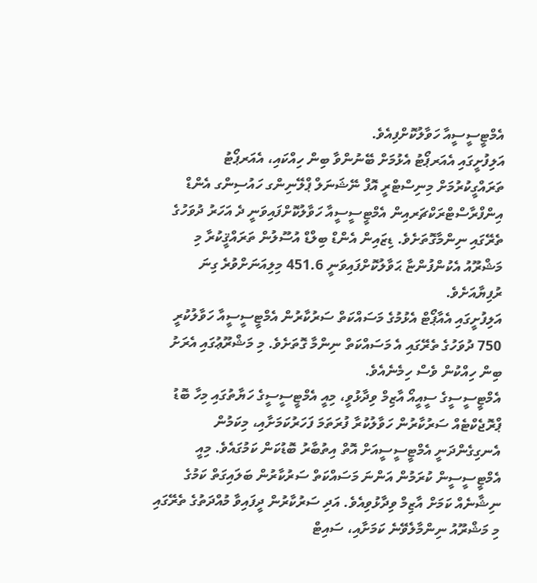އެމްޓީސީސީއާ ހަވާލުކޮށްފިއެވެ.
އަލިފުށީގައި އެއަރޕޯޓު އެޅުމަށް ބޭނުންވާ ބިން ހިއްކައި، އެއަރޕޯޓު ތަރައްގީކުރުމަށް މިނިސްޓްރީ އޮފް ނޭޝަނަލް ޕްލޭނިންގ ހައުސިންގ އެންޑް އިންފްރާސްޓްރަކްޗަރއިން އެމްޓީސީސީއާ ހަވާލުކޮށްފައިވަނީ ދެ އަހަރު ދުވަހުގެ ތެރޭގައި ނިންމާގޮތަށެވެ. ޑިޒައިން އެންޑް ބިލްޑް އުސޫލުން ތަރައްޤީކުރާ މި މަޝްރޫއު އެކުންފުންޏާ ޙަވާލުކޮށްފައިވަނީ 451.6 މިލިއަނަށްވުރެ ގިނަ ރުފިޔާއަށެވެ.
އަލިފުށީގައި އެއާޕޯޓް އެޅުމުގެ މަސައްކަތް ސަރުކާރުން އެމްޓީސީސީއާ ހަވާލުކުރީ 750 ދުވަހުގެ ތެރޭގައި އެ މަސައްކަތް ނިންމާ ގޮތަށެވެ. މި މަޝްރޫޢުގައި އެރަށު ބިން ހިއްކުން ވެސް ހިމެނެއެވެ.
އެމްޓީސީސީގެ ސީއީއޯ އާޒިމް ވިދާޅުވީ، މިއީ އެމްޓީސީސީގެ ހަޔާތުގައި މިހާ ބޮޑު ޕްރޮޖެކްޓެއް ސަރުކާރުން ހަވާލުކުރާ ފުރަތަމަ ފަހަރުކަމަށާއި، މިކަމުން އެނގިގެންދަނީ އެމްޓީސީސީއަށް އޮތް އިތުބާރު ބޮޑުކަން ކަމުގައެވެ. މިއީ އެމްޓީސީސީން ކުރަމުން އަންނަ މަސައްކަތް ސަރުކާރުން ބަލައިގަތް ކަމުގެ ނިޝާނެއް ކަމަށް އާޒިމް ވިދާޅުވިއެވެ. އަދި ސަރުކާރުން ދީފައިވާ މުއްދަތުގެ ތެރޭގައި މި މަޝްރޫއު ނިންމާލެވޭނެ ކަމަށާއި، ސައިޓް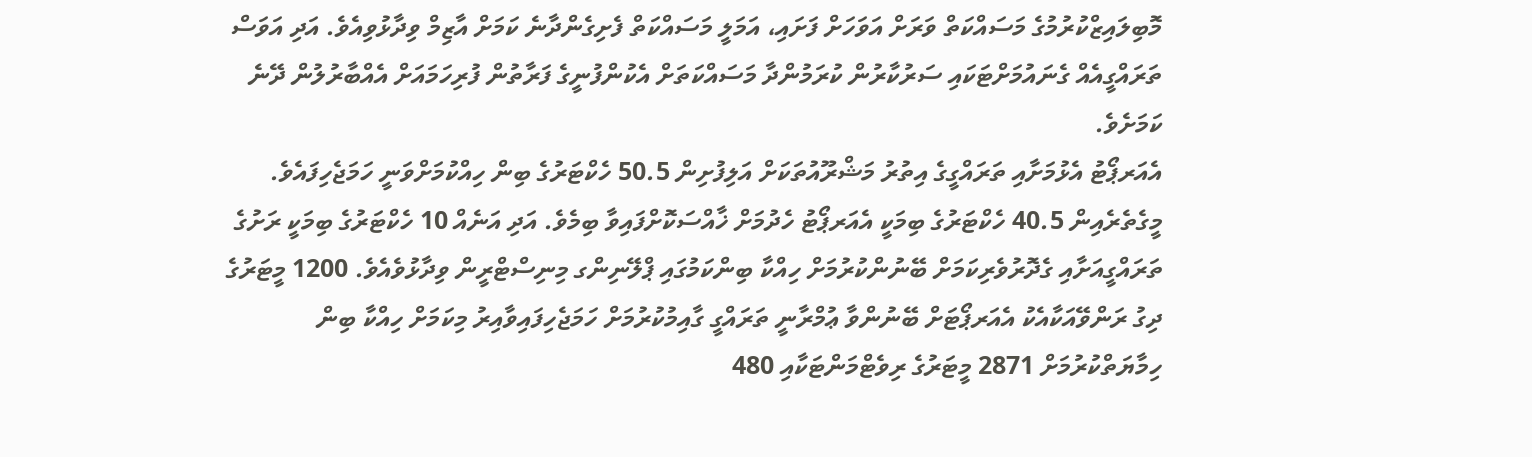މޮބިލައިޒްކުރުމުގެ މަސައްކަތް ވަރަށް އަވަހަށް ފަށައި، އަމަލީ މަސައްކަތް ފެށިގެންދާނެ ކަމަށް އާޒިމް ވިދާޅުވިއެވެ. އަދި އަވަސް ތަރައްގީއެއް ގެނައުމަށްޓަކައި ސަރުކާރުން ކުރަމުންދާ މަސައްކަތަށް އެކުންފުނީގެ ފަރާތުން ފުރިހަމައަށް އެއްބާރުލުން ދޭނެ ކަމަށެވެ.
އެއަރޕޯޓު އެޅުމަށާއި ތަރައްގީގެ އިތުރު މަޝްރޫއުތަކަށް އަލިފުށިން 50.5 ހެކްޓަރުގެ ބިން ހިއްކުމަށްވަނީ ހަމަޖެހިފައެވެ. މީގެތެރެއިން 40.5 ހެކްޓަރުގެ ބިމަކީ އެއަރޕޯޓު ހެދުމަށް ޚާއްސަކޮށްފައިވާ ބިމެވެ. އަދި އަނެއް 10 ހެކްޓަރުގެ ބިމަކީ ރަށުގެ ތަރައްގީއަށާއި ގެދޮރުވެރިކަމަށް ބޭނުންކުރުމަށް ހިއްކާ ބިންކަމުގައި ޕްލޭނިންގ މިނިސްޓްރީން ވިދާޅުވެއެވެ. 1200 މީޓަރުގެ ދިގު ރަންވޭއަކާއެކު އެއަރޕޯޓަށް ބޭނުންވާ ޢުމްރާނީ ތަރައްގީ ގާއިމުކުރުމަށް ހަމަޖެހިފައިވާއިރު މިކަމަށް ހިއްކާ ބިން ހިމާޔަތްކުރުމަށް 2871 މީޓަރުގެ ރިވެޓްމަންޓަކާއި 480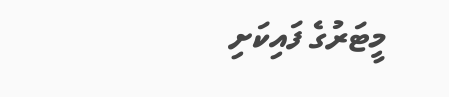މީޓަރުގެ ފައިކަށި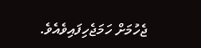ޖެހުމަށް ހަމަޖެހިފައިވެއެވެ.